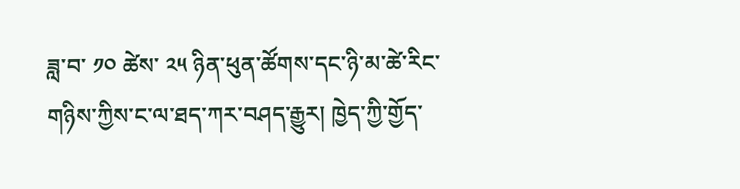ཟླ་བ་ ༡༠ ཚེས་ ༢༥ ཉིན་ཕུན་ཚོགས་དང་ཉི་མ་ཚེ་རིང་གཉིས་ཀྱིས་ང་ལ་ཐད་ཀར་བཤད་རྒྱུར། ཁྱེད་ཀྱི་གྱོད་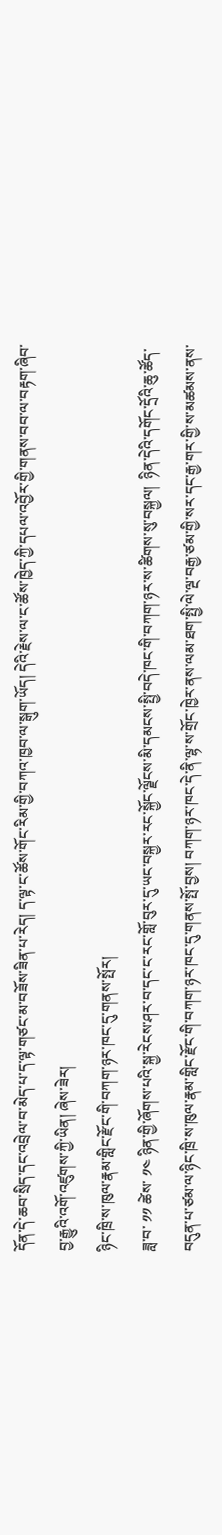དོན་དེ་ཆབ་སྲིད་དང་འབྲེལ་བ་མེད་པ་ད་ལྟ་གཙང་མ་བཟོས་ཟིན་པ་རེད། ད་ལྟ་ང་ཚོས་གོང་རིམ་གྱི་བཀའ་ཁྱབ་ལ་སྒུག་ཡོད། དེའི་རྗེས་ལ་ང་ཚོས་ཁྱེད་ཀྱི་དཔལ་འབྱོར་གྱི་གནས་བབ་ལ་བརྟག་ཞིབ་བྱ་རྒྱུའི་འགོ་འཛུགས་ཀྱི་ཡིན། ཞེས་ཟེར།
ཉིང་ཁྲི་ས་ཁུལ་རྣམ་གླིང་རྫོང་གི་བཀག་ཉར་ཁང་དུ་གནས་སྤོར།
ཟླ་བ་ ༡༡ ཚེས་ ༡༤ ཉིན་གྱི་ཞོགས་པའི་སྐྱ་རེངས་ཤར་བ་དང་ང་རང་གློ་བུར་དུ་ཡང་བསྐྱར་རང་སྐྱོང་ལྗོངས་མི་དམངས་སྤྱི་བདེ་ཁང་གི་བཀག་ཉར་ས་ཚིགས་སུ་བསྐྱལ།  ཉིན་དེའི་དགོང་དྲོའི་ཆུ་ཚོད་བདུན་པ་ཙམ་ལ་ཉིང་ཁྲི་ས་ཁུལ་རྣམ་གླིང་རྫོང་གི་བཀག་ཉར་ཁང་དུ་གནས་སྤོ་བྱས། བཀག་ཉར་ཁང་དེ་ནི་ལྷ་ས་གྲོང་ཁྱེར་ནས་ལམ་ཐག་སྤྱི་ལེ་ལྔ་བརྒྱ་ཙམ་གྱི་སར་དང་རྒྱ་གར་གྱི་ས་མཚམས་ནས་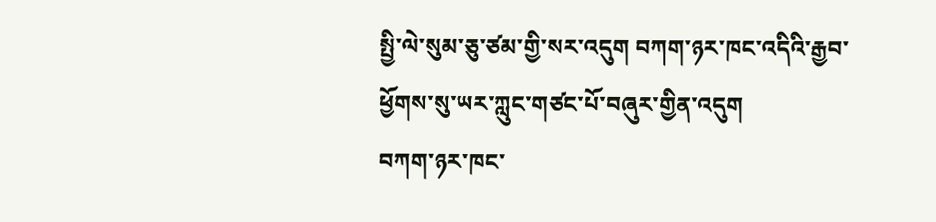སྤྱི་ལེ་སུམ་ཅུ་ཙམ་གྱི་སར་འདུག བཀག་ཉར་ཁང་འདིའི་རྒྱབ་ཕྱོགས་སུ་ཡར་ཀླུང་གཙང་པོ་བཞུར་གྱིན་འདུག
བཀག་ཉར་ཁང་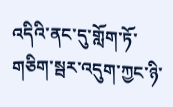འདིའི་ནང་དུ་གློག་ཏོ་གཅིག་སྦར་འདུག་ཀྱང་ཉི་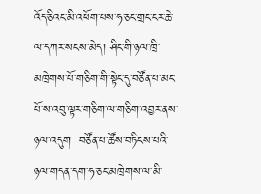འོད་ཅིའང་མི་འཕོག་པས་ཧ་ཅང་གྲང་ངར་ཆེ་ལ་དཀར་སངས་མེད། ཤིང་གི་ཉལ་ཁྲི་མཁྲེགས་པོ་གཅིག་གི་སྟེང་དུ་བཙོན་པ་མང་པོ་ས་འབུ་ལྟར་གཅིག་ལ་གཅིག་འབྱར་ནས་ཉལ་འདུག  བཙོན་པ་ཚོས་བཏིངས་པའི་ཉལ་གདན་དག་ཧ་ཅང་མཁྲེགས་ལ་མི་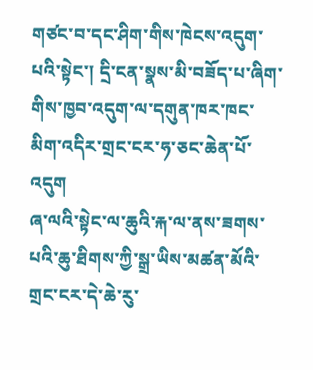གཙང་བ་དང་ཤིག་གིས་ཁེངས་འདུག་པའི་སྟེང་། དྲི་ངན་སྣས་མི་བཟོད་པ་ཞིག་གིས་ཁྱབ་འདུག་ལ་དགུན་ཁར་ཁང་མིག་འདིར་གྲང་ངར་ཧ་ཅང་ཆེན་པོ་འདུག
ཞ་ལའི་སྟེང་ལ་ཆུའི་རྐ་ལ་ནས་ཟགས་པའི་ཆུ་ཐིགས་ཀྱི་སྒྲ་ཡིས་མཚན་མོའི་གྲང་ངར་དེ་ཆེ་རུ་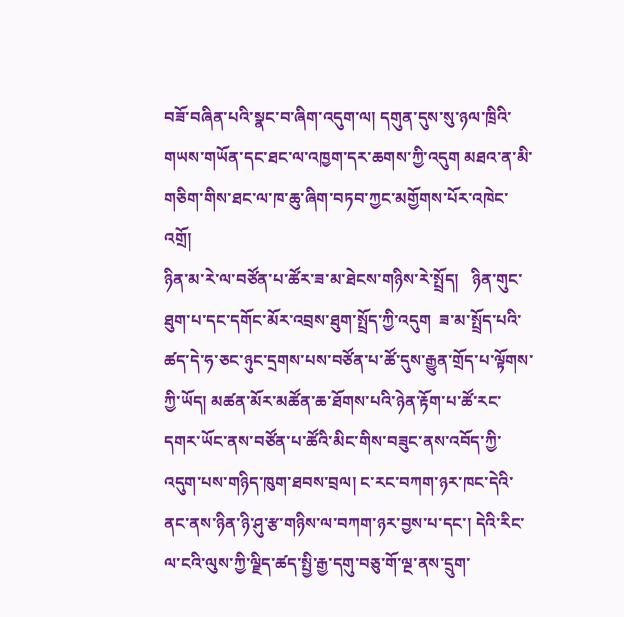བཟོ་བཞིན་པའི་སྣང་བ་ཞིག་འདུག་ལ། དགུན་དུས་སུ་ཉལ་ཁྲིའི་གཡས་གཡོན་དང་ཐང་ལ་འཁྱག་དར་ཆགས་ཀྱི་འདུག མཐའ་ན་མི་གཅིག་གིས་ཐང་ལ་ཁ་ཆུ་ཞིག་བཏབ་ཀྱང་མགྱོགས་པོར་འཁེང་འགྲོ།
ཉིན་མ་རེ་ལ་བཙོན་པ་ཚོར་ཟ་མ་ཐེངས་གཉིས་རེ་སྤྲོད།   ཉིན་གུང་ཐུག་པ་དང་དགོང་མོར་འབྲས་ཐུག་སྤྲོད་ཀྱི་འདུག  ཟ་མ་སྤྲོད་པའི་ཚད་དེ་ཧ་ཅང་ཉུང་དྲགས་པས་བཙོན་པ་ཚོ་དུས་རྒྱུན་གྲོད་པ་ལྟོགས་ཀྱི་ཡོད། མཚན་མོར་མཚོན་ཆ་ཐོགས་པའི་ཉེན་རྟོག་པ་ཚོ་རང་དགར་ཡོང་ནས་བཙོན་པ་ཚོའི་མིང་གིས་བཟུང་ནས་འབོད་ཀྱི་འདུག་པས་གཉིད་ཁུག་ཐབས་བྲལ། ང་རང་བཀག་ཉར་ཁང་དེའི་ནང་ནས་ཉིན་ཉི་ཤུ་རྩ་གཉིས་ལ་བཀག་ཉར་བྱས་པ་དང་། དེའི་རིང་ལ་ངའི་ལུས་ཀྱི་ལྗིད་ཚད་སྤྱི་རྒྱ་དགུ་བཅུ་གོ་ལྔ་ནས་དྲུག་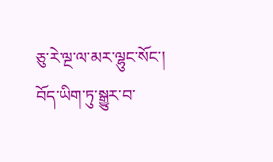ཅུ་རེ་ལྔ་ལ་མར་ལྷུང་སོང་།
བོད་ཡིག་ཏུ་སྒྱུར་བ་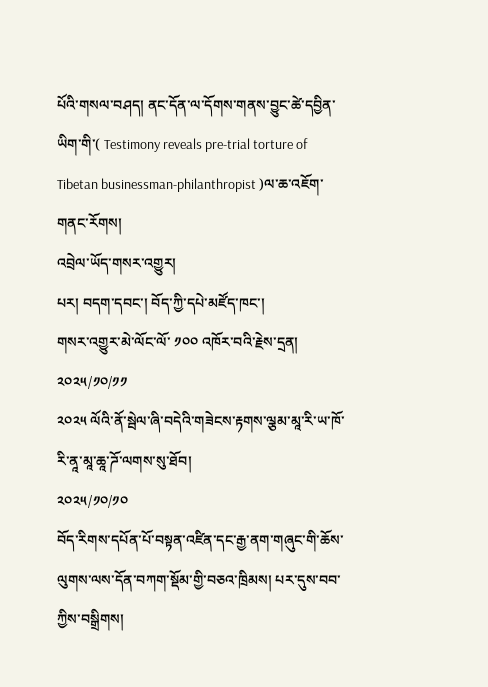པོའི་གསལ་བཤད། ནང་དོན་ལ་དོགས་གནས་བྱུང་ཚེ་དབྱིན་ཡིག་གི་( Testimony reveals pre-trial torture of Tibetan businessman-philanthropist )ལ་ཆ་འཇོག་གནང་རོགས།
འབྲེལ་ཡོད་གསར་འགྱུར།
པར། བདག་དབང་། བོད་ཀྱི་དཔེ་མཛོད་ཁང་།
གསར་འགྱུར་མེ་ལོང་ལོ་ ༡༠༠ འཁོར་བའི་རྗེས་དྲན།
༢༠༢༥/༡༠/༡༡
༢༠༢༥ ལོའི་ནོ་སྦེལ་ཞི་བདེའི་གཟེངས་རྟགས་ལྕམ་མཱ་རི་ཡ་ཁོ་རི་ནཱ་མཱ་ཆཱ་ཌོ་ལགས་སུ་ཐོབ།
༢༠༢༥/༡༠/༡༠
བོད་རིགས་དཔོན་པོ་བསྟན་འཛིན་དང་རྒྱ་ནག་གཞུང་གི་ཆོས་ལུགས་ལས་དོན་བཀག་སྡོམ་གྱི་བཅའ་ཁྲིམས། པར་དུས་བབ་ཀྱིས་བསྒྲིགས།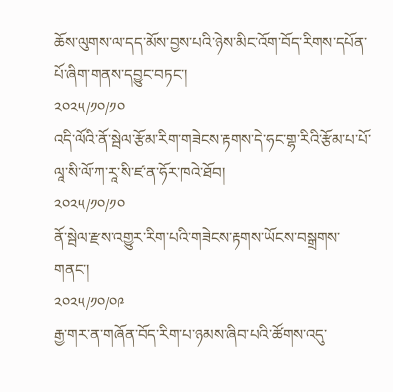ཆོས་ལུགས་ལ་དད་མོས་བྱས་པའི་ཉེས་མིང་འོག་བོད་རིགས་དཔོན་པོ་ཞིག་གནས་དབྱུང་བཏང་།
༢༠༢༥/༡༠/༡༠
འདི་ལོའི་ནོ་སྦེལ་རྩོམ་རིག་གཟེངས་རྟགས་དེ་ཧང་གྷ་རིའི་རྩོམ་པ་པོ་ལཱ་སི་ལོ་ཀ་རཱ་སི་ཛ་ན་ཧོར་ཁའེ་ཐོབ།
༢༠༢༥/༡༠/༡༠
ནོ་སྦེལ་རྫས་འགྱུར་རིག་པའི་གཟེངས་རྟགས་ཡོངས་བསྒྲགས་གནང་།
༢༠༢༥/༡༠/༠༩
རྒྱ་གར་ན་གཞོན་བོད་རིག་པ་ཉམས་ཞིབ་པའི་ཚོགས་འདུ་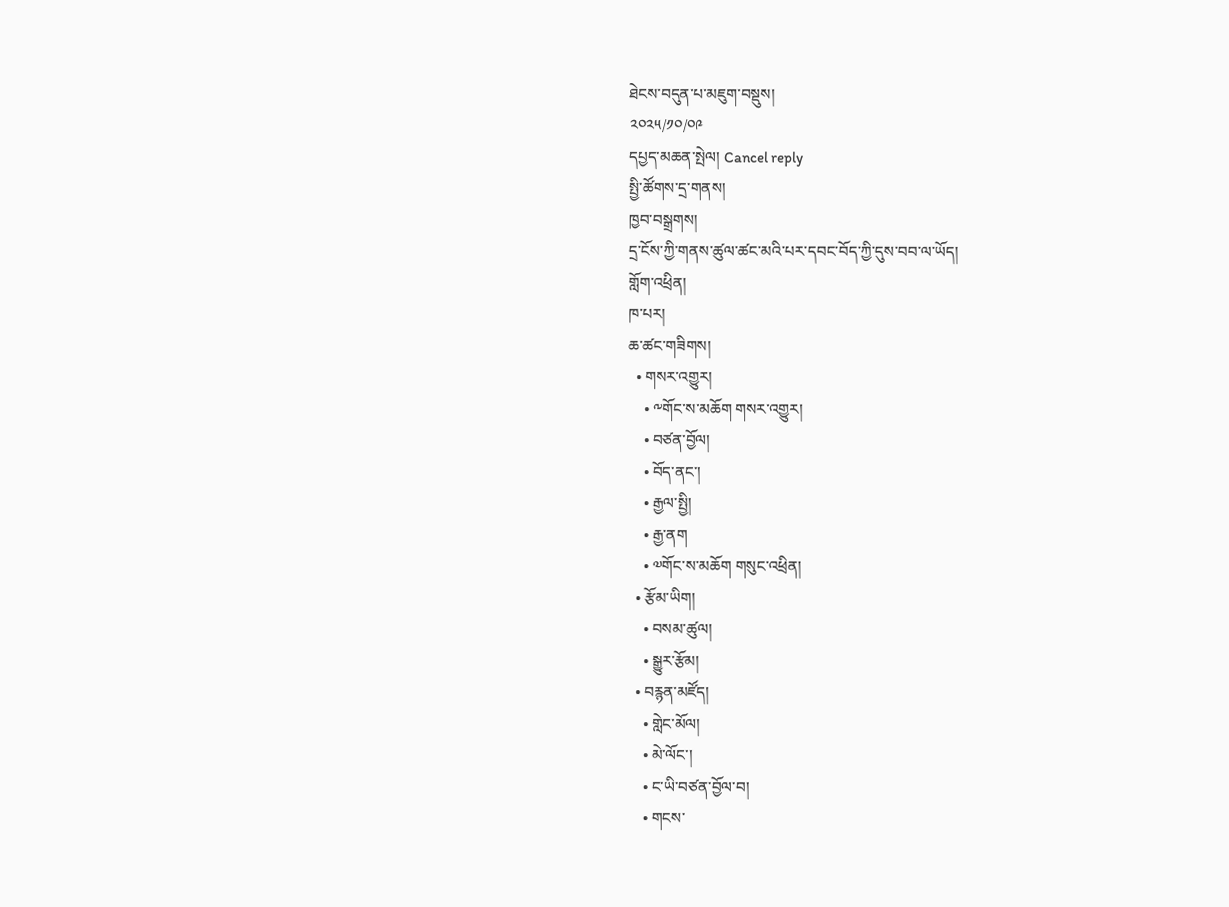ཐེངས་བདུན་པ་མཇུག་བསྡུས།
༢༠༢༥/༡༠/༠༩
དཔྱད་མཆན་སྤེལ། Cancel reply
སྤྱི་ཚོགས་དྲ་གནས།
ཁྱབ་བསྒྲགས།
དྲ་ངོས་ཀྱི་གནས་ཚུལ་ཚང་མའི་པར་དབང་བོད་ཀྱི་དུས་བབ་ལ་ཡོད།
གློག་འཕྲིན།
ཁ་པར།
ཆ་ཚང་གཟིགས།
  • གསར་འགྱུར།
    • ༸གོང་ས་མཆོག གསར་འགྱུར།
    • བཙན་བྱོལ།
    • བོད་ནང་།
    • རྒྱལ་སྤྱི།
    • རྒྱ་ནག
    • ༧གོང་ས་མཆོག གསུང་འཕྲིན།
  • རྩོམ་ཡིག།
    • བསམ་ཚུལ།
    • སྒྱུར་རྩོམ།
  • བརྙན་མཛོད།
    • གླེང་མོལ།
    • མེ་ལོང་།
    • ང་ཡི་བཙན་བྱོལ་བ།
    • གངས་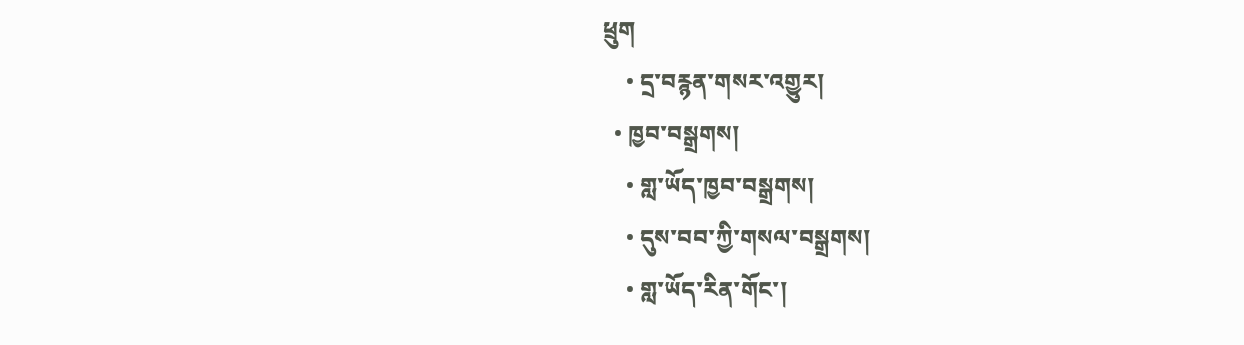ཕྲུག
    • དྲ་བརྙན་གསར་འགྱུར།
  • ཁྱབ་བསྒྲགས།
    • གླ་ཡོད་ཁྱབ་བསྒྲགས།
    • དུས་བབ་ཀྱི་གསལ་བསྒྲགས།
    • གླ་ཡོད་རིན་གོང་།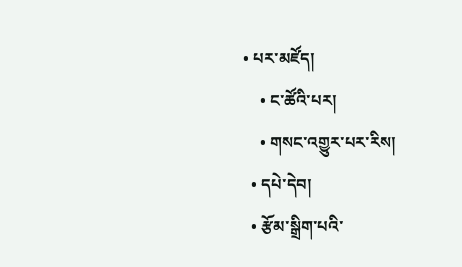• པར་མཛོད།
    • ང་ཚོའི་པར།
    • གསང་འགྱུར་པར་རིས།
  • དཔེ་དེབ།
  • རྩོམ་སྒྲིག་པའི་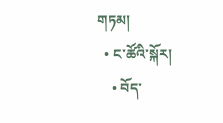གཏམ།
  • ང་ཚོའི་སྐོར།
    • བོད་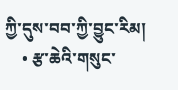ཀྱི་དུས་བབ་ཀྱི་བྱུང་རིམ།
    • རྩ་ཆེའི་གསུང་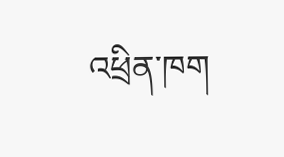འཕྲིན་ཁག